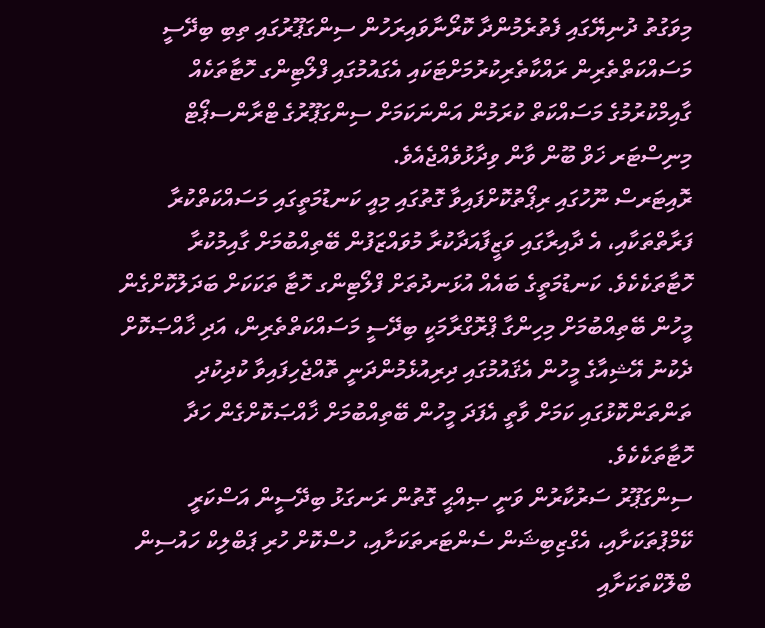މިވަގުތު ދުނިޔޭގައި ފެތުރެމުންދާ ކޮރޯނާވައިރަހުން ސިންގަޕޫރުގައި ތިބި ބިދޭސީ މަސައްކަތްތެރިން ރައްކާތެރިކުރުމަށްޓަކައި އެގައުމުގައި ފްލޯޓިންގ ހޮޓާތަކެއް ގާއިމްކުރުމުގެ މަސައްކަތް ކުރަމުން އަންނަކަމަށް ސިންގަޕޫރުގެ ޓްރާންސޕޯޓް މިނިސްޓަރ ޚަވް ބޫން ވާން ވިދާޅުވެއްޖެއެވެ.
ރޮއިޓަރސް ނޫހުގައި ރިޕޯތުކޮށްފައިވާ ގޮތުގައި މިއީ ކަނޑުމަތީގައި މަސައްކަތްކުރާ ފަރާތްތަކާއި، އެ ދާއިރާގައި ވަޒީފާއަދާކުރާ މުވައްޒަފުން ބޭތިއްބުމަށް ގާއިމުކުރާ ހޮޓާތަކެކެވެ. ކަނޑުމަތީގެ ބައެއް އުޅަނދުތަށް ފްލޯޓިންގ ހޮޓާ ތަކަކަށް ބަދަލުކޮށްގެން މީހުން ބޭތިއްބުމަށް މިހިންގާ ޕްރޮގްރާމަކީ ބިދޭސީ މަސައްކަތްތެރިން، އަދި ޚާއްޞަކޮށް ދެކުނު އޭޝިއާގެ މީހުން އެޤައުމުގައި ދިރިއުޅެމުންދަނީ ތޮއްޖެހިފައިވާ ކުދިކުދި ތަންތަންކޮޅުގައި ކަމަށް ވާތީ އެފަދަ މީހުން ބޭތިއްބުމަށް ޚާއްޞަކޮށްގެން ހަދާ ހޮޓާތަކެކެވެ.
ސިންގަޕޫރު ސަރުކާރުން ވަނީ ޞިއްޙީ ގޮތުން ރަނގަޅު ބިދޭސީން އަސްކަރީ ކޭމްޕުތަކަށާއި، އެގްޒިބިޝަން ސެންޓަރތަކަށާއި، ހުސްކޮށް ހުރި ޕަބްލިކް ހައުސިން ބްލޮކްތަކަށާއި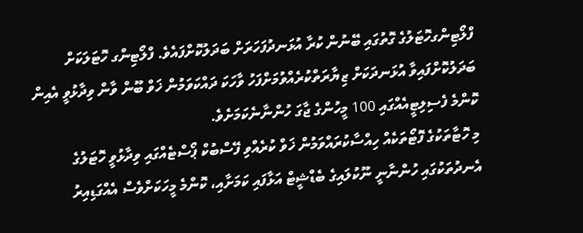ފްލޯޓިންގހޮޓަލުގެ ގޮތުގައި ބޭނުން ކުރާ އުޅަނދުފަހަރަށް ބަދަލުކޮށްފައެވެ. ފްލޯޓިންގ ހޮޓަލަކަށް ބަދަލުކޮށްފައިވާ އުޅަނދަކަށް ޒިޔާރަތްކުރެއްވުމަށްފަހު ވާހަކަ ދައްކަވަމުން ޚަވް ބޫން ވާން ވިދާޅުވީ އެއިން ކޮންމެ ފެސިލިޓީއެއްގައި 100 މީހުންގެ ޖާގަ ހުންނާނެކަމަށެވެ.
މި ހޮޓާތަކުގެ ފޮޓޯތަކެއް ހިއްސާކުރައްވަމުން ޚަވް ކުރެއްވި ފޭސްބުކް ޕޯސްޓެއްގައި ވިދާޅުވީ ހޮޓަލުގެ އެނދުތަކުގައި ހުންނާނީ ނޫކުލައިގެ ބެޑްޝީޓް އަޅާފައި ކަމަށާއި، ކޮންމެ މީހަކަށްވެސް އެއްގަޑިއިރު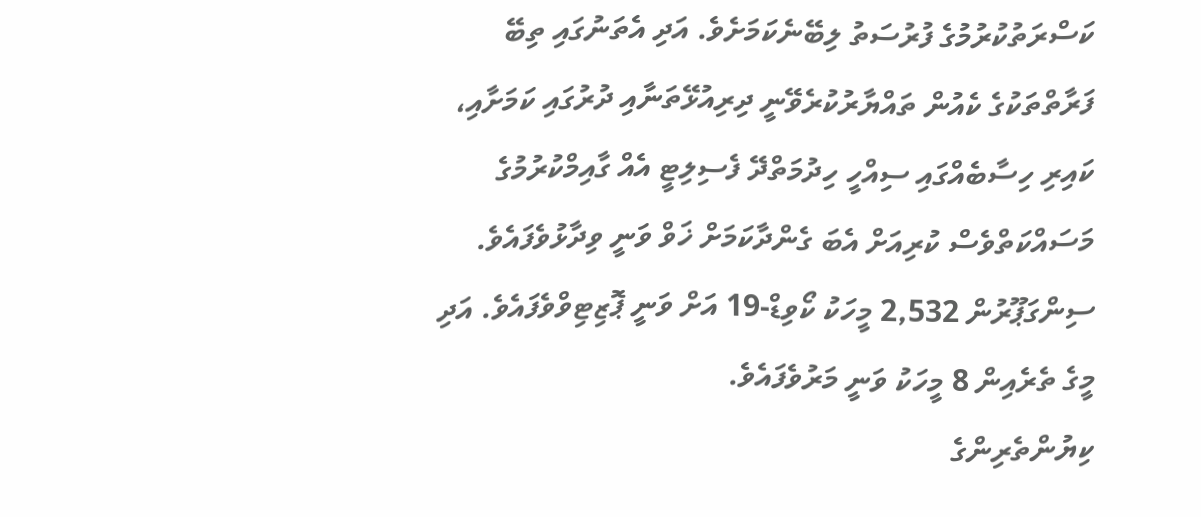ކަސްރަތުކުރުމުގެ ފުރުސަތު ލިބޭނެކަމަށެވެ. އަދި އެތަނުގައި ތިބޭ ފަރާތްތަކުގެ ކެއުން ތައްޔާރުކުރެވޭނީ ދިރިއުޅޭތަނާއި ދުރުގައި ކަމަށާއި، ކައިރި ހިސާބެއްގައި ސިއްހީ ހިދުމަތްދޭ ފެސިލިޓީ އެއް ގާއިމްކުރުމުގެ މަސައްކަތްވެސް ކުރިއަށް އެބަ ގެންދާކަމަށް ޚަވް ވަނީ ވިދާޅުވެފައެވެ.
ސިންގަޕޫރުން 2,532 މީހަކު ކޯވިޑް-19 އަށް ވަނީ ޕޮޒިޓިވްވެފައެވެ. އަދި މީގެ ތެރެއިން 8 މީހަކު ވަނީ މަރުވެފައެވެ.
ކިޔުންތެރިންގެ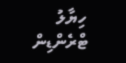ހިޔާލު
ޓްރެންޑިން